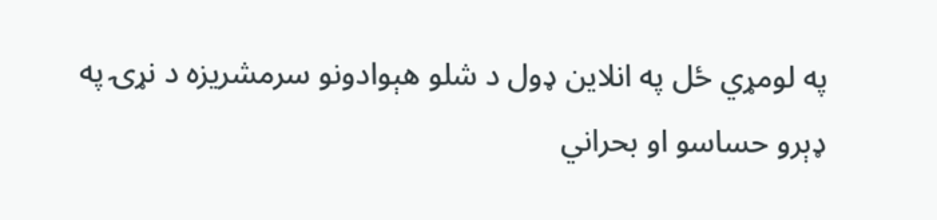په لومړي ځل په انلاین ډول د شلو هېوادونو سرمشریزه د نړۍ په ډېرو حساسو او بحراني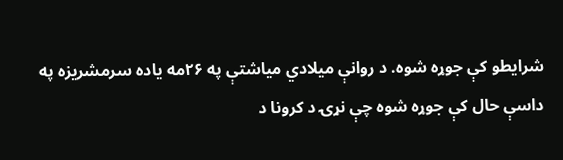شرایطو کې جوړه شوه. د روانې میلادي میاشتې په ۲۶مه یاده سرمشریزه په داسې حال کې جوړه شوه چې نړۍ د کرونا د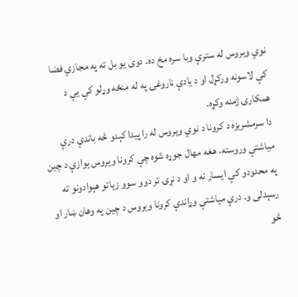نوي ویروس له سترې وبا سره مخ ده. دوی یو بل ته په مجازي فضا کې لاسونه ورکړل او د یادې ناروغۍ په له منځه وړلو کې یې د همکارۍ ژمنه وکړه.
دا سرمشریزه د کرونا د نوي ویروس له را پیدا کېدو څه باندې درې میاشتې وروسته، هغه مهال جوړه شوه چې کرونا ويروس یوازې د چین په محدودو کې ایسار نه و او د نړۍ تر دوو سوو زیاتو هېوادونو ته رسېدلی و. درې میاشتې وړاندې کرونا ویروس د چین په وهان ښار او څو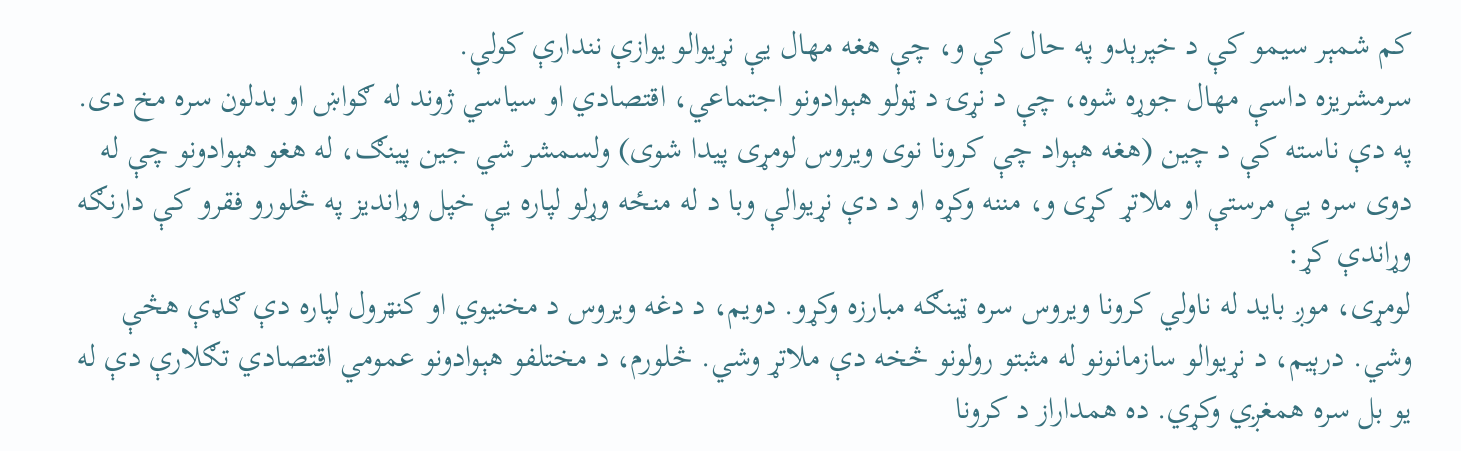کم شمېر سیمو کې د خپرېدو په حال کې و، چې هغه مهال یې نړیوالو یوازې نندارې کولې.
سرمشریزه داسې مهال جوړه شوه، چې د نړۍ د ټولو هېوادونو اجتماعي، اقتصادي او سیاسي ژوند له ګواښ او بدلون سره مخ دی. په دې ناسته کې د چین (هغه هېواد چې کرونا نوی ویروس لومړی پیدا شوی) ولسمشر شي جین پینګ، له هغو هېوادونو چې له دوی سره یې مرستې او ملاتړ کړی و، مننه وکړه او د دې نړیوالې وبا د له منځه وړلو لپاره یې خپل وړاندیز په څلورو فقرو کې دارنګه وړاندې کړ:
لومړی، موږ بايد له ناولي کرونا ويروس سره ټينګه مبارزه وکړو. دويم، د دغه ويروس د مخنيوي او کنټرول لپاره دې ګډې هڅې وشي. درېيم، د نړيوالو سازمانونو له مثبتو رولونو څخه دې ملاتړ وشي. څلورم، د مختلفو هېوادونو عمومي اقتصادي تګلارې دې له يو بل سره همغږي وکړي. ده همداراز د کرونا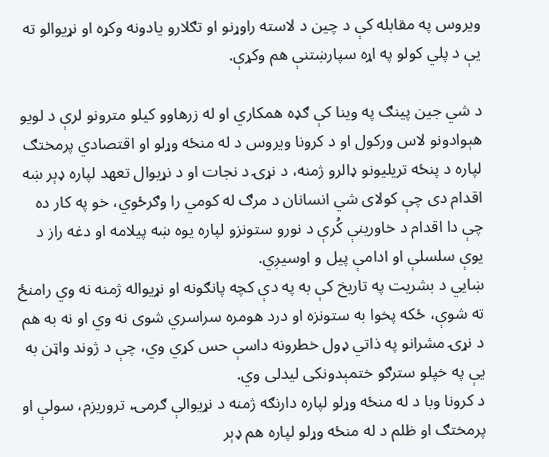ویروس په مقابله کې د چین د لاسته راوړنو او تګلارو یادونه وکړه او نړیوالو ته یې د پلي کولو په اړه سپارښتنې هم وکړې.

د شي جین پینګ په وینا کې ګډه همکاري او له زرهاوو کیلو مترونو لرې د لویو هېوادونو لاس ورکول او د کرونا ویروس د له منځه وړلو او اقتصادي پرمختګ لپاره د پنځه تریلیونو ډالرو ژمنه، د نړۍ د نجات او د نړیوال تعهد لپاره ډېر ښه اقدام دی چې کولای شي انسانان د مرګ له کومي را وګرځوي، خو په کار ده چې دا اقدام د خاورینې کُرې د نورو ستونزو لپاره یوه ښه پیلامه او دغه راز د یوې سلسلې او ادامې پیل و اوسیږي.
ښایي د بشریت په تاریخ کې به په دې کچه پانګونه او نړیواله ژمنه نه وي رامنځ ته شوې، ځکه پخوا به ستونزه او درد هومره سراسري شوی نه وي او نه به هم د نړۍ مشرانو په ذاتي ډول خطرونه داسې حس کړي وي، چې د ژوند واټن به یې په خپلو سترګو ختمېدونکی لیدلی وي.
د کرونا وبا د له منځه وړلو لپاره دارنګه ژمنه د نړیوالې ګرمۍ، تروریزم، سولې او پرمختګ او ظلم د له منځه وړلو لپاره هم ډېر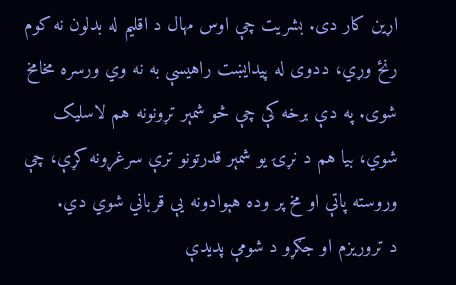اړین کار دی. بشریت چې اوس مهال د اقلیم له بدلون نه کوم رنځ وړي، ددوی له پیدایښت راهیسې به نه وي ورسره مخامخ شوی. په دې برخه کې چې څو شمېر تړونونه هم لاسلیک شوي، بیا هم د نړۍ یو شمېر قدرتونو ترې سرغړونه کړې، چې وروسته پاتې او مخ پر وده هېوادونه یې قرباني شوي دي.
د تروریزم او جګړو د شومې پدیدې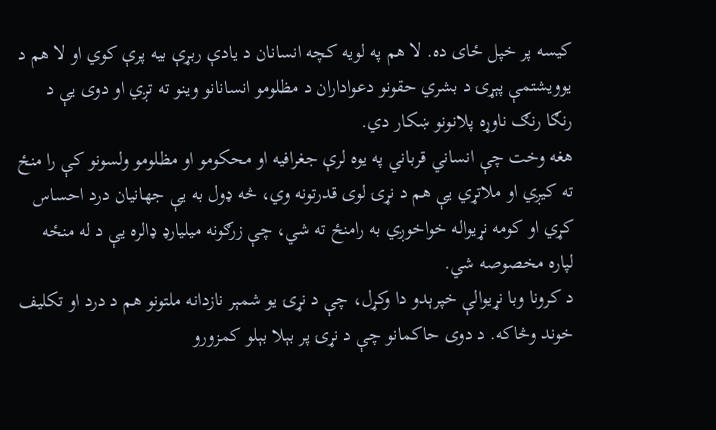کیسه پر خپل ځای ده. لا هم په لویه کچه انسانان د یادې ربړې بیه پرې کوي او لا هم د یوویشتمې پېړۍ د بشري حقونو دعواداران د مظلومو انسانانو وینو ته تږي او دوی یې د رنګا رنګ ناوړه پلانونو ښکار دي.
هغه وخت چې انساني قرباني په یوه لرې جغرافیه او محکومو او مظلومو ولسونو کې را منځ ته کیږي او ملاتړي یې هم د نړۍ لوی قدرتونه وي، څه ډول به یې جهانیان درد احساس کړي او کومه نړیواله خواخوږي به رامنځ ته شي، چې زرګونه میلیارډ ډالره یې د له منځه لپاره مخصوصه شي.
د کرونا وبا نړیوالې خپرېدو دا وکړل، چې د نړۍ یو شمېر نازدانه ملتونو هم د درد او تکلیف خوند وڅاکه. د دوی حاکمانو چې د نړۍ پر بېلا بېلو کمزورو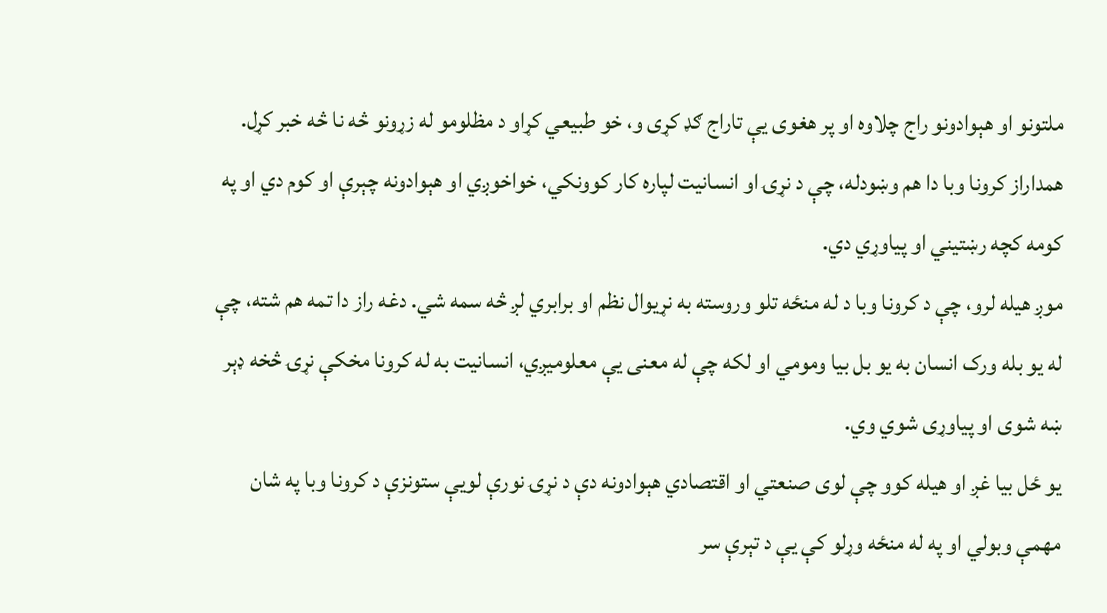ملتونو او هېوادونو راج چلاوه او پر هغوی یې تاراج ګډ کړی و، خو طبیعي کړاو د مظلومو له زړونو څه نا څه خبر کړل.
همداراز کرونا وبا دا هم وښودله، چې د نړۍ او انسانیت لپاره کار کوونکي، خواخوږي او هېوادونه چېرې او کوم دي او په کومه کچه رښتیني او پیاوړي دي.
موږ هیله لرو، چې د کرونا وبا د له منځه تلو وروسته به نړیوال نظم او برابري لږ څه سمه شي. دغه راز دا تمه هم شته، چې له یو بله ورک انسان به یو بل بیا ومومي او لکه چې له معنی یې معلومیږي، انسانیت به له کرونا مخکې نړۍ څخه ډېر ښه شوی او پیاوړی شوي وي.
یو ځل بیا غږ او هیله کوو چې لوی صنعتي او اقتصادي هېوادونه دې د نړۍ نورې لویې ستونزې د کرونا وبا په شان مهمې وبولي او په له منځه وړلو کې یې د تېرې سر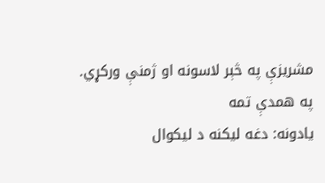مشریزې په څېر لاسونه او ژمنې ورکړي.
په همدې تمه
يادونه: دغه ليکنه د ليکوال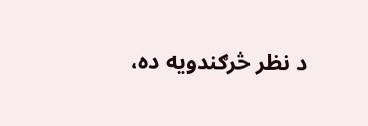د نظر څرګندويه ده،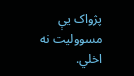پژواک يې مسووليت نه اخلي.